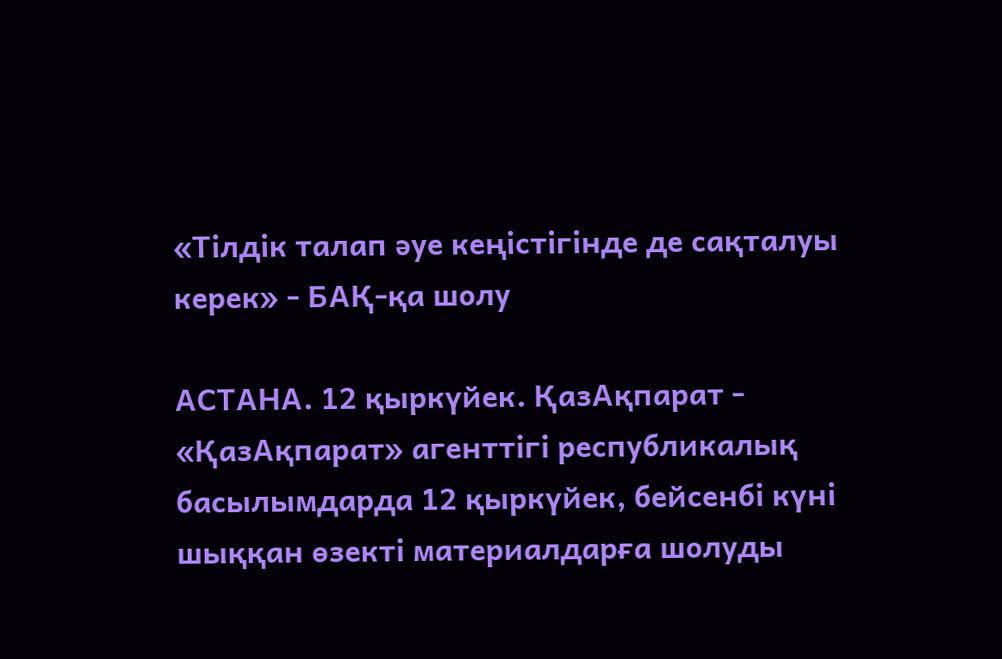«Тілдік талап әуе кеңістігінде де сақталуы керек» - БАҚ-қа шолу

АСТАНА. 12 қыркүйек. ҚазАқпарат - «ҚазАқпарат» агенттігі республикалық басылымдарда 12 қыркүйек, бейсенбі күні шыққан өзекті материалдарға шолуды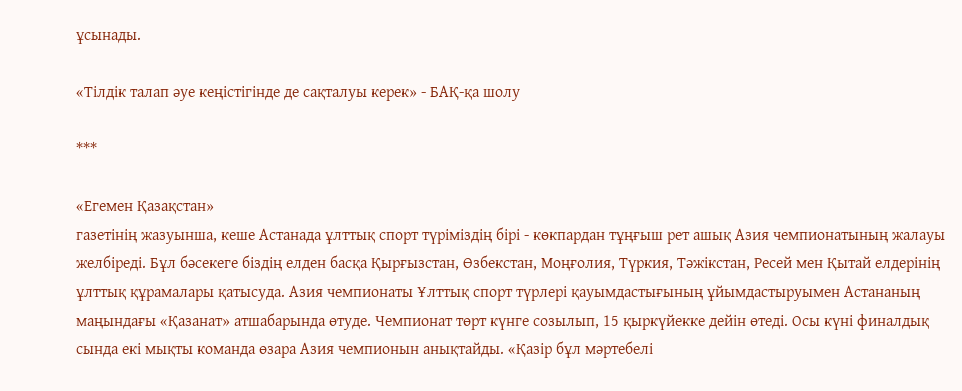ұсынады.

«Тілдік талап әуе кеңістігінде де сақталуы керек» - БАҚ-қа шолу

***

«Егемен Қазақстан»
газетінің жазуынша, кеше Астанада ұлттық спорт түріміздің бірі - көкпардан тұңғыш рет ашық Азия чемпионатының жалауы желбіреді. Бұл бәсекеге біздің елден басқа Қырғызстан, Өзбекстан, Моңғолия, Түркия, Тәжікстан, Ресей мен Қытай елдерінің ұлттық құрамалары қатысуда. Азия чемпионаты Ұлттық спорт түрлері қауымдастығының ұйымдастыруымен Астананың маңындағы «Қазанат» атшабарында өтуде. Чемпионат төрт күнге созылып, 15 қыркүйекке дейін өтеді. Осы күні финалдық сында екі мықты команда өзара Азия чемпионын анықтайды. «Қазір бұл мәртебелі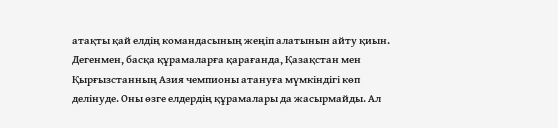атақты қай елдің командасының жеңіп алатынын айту қиын. Дегенмен, басқа құрамаларға қарағанда, Қазақстан мен Қырғызстанның Азия чемпионы атануға мүмкіндігі көп делінуде. Оны өзге елдердің құрамалары да жасырмайды. Ал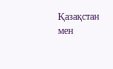Қазақстан мен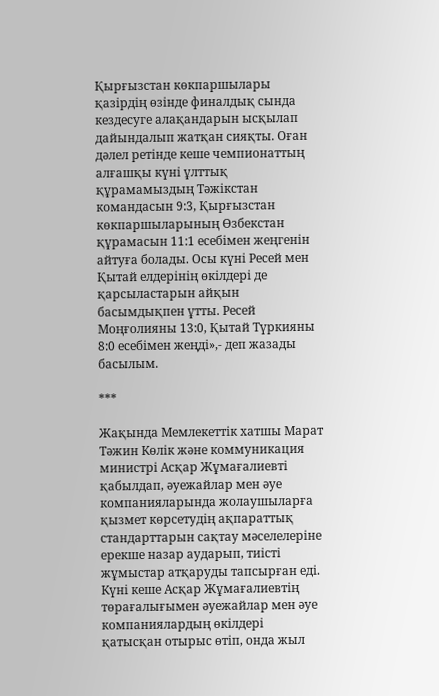Қырғызстан көкпаршылары қазірдің өзінде финалдық сында кездесуге алақандарын ысқылап дайындалып жатқан сияқты. Оған дәлел ретінде кеше чемпионаттың алғашқы күні ұлттық құрамамыздың Тәжікстан командасын 9:3, Қырғызстан көкпаршыларының Өзбекстан құрамасын 11:1 есебімен жеңгенін айтуға болады. Осы күні Ресей мен Қытай елдерінің өкілдері де қарсыластарын айқын басымдықпен ұтты. Ресей Моңғолияны 13:0, Қытай Түркияны 8:0 есебімен жеңді»,- деп жазады басылым.

***

Жақында Мемлекеттік хатшы Марат Тәжин Көлік және коммуникация министрі Асқар Жұмағалиевті қабылдап, әуежайлар мен әуе компанияларында жолаушыларға қызмет көрсетудің ақпараттық стандарттарын сақтау мәселелеріне ерекше назар аударып, тиісті жұмыстар атқаруды тапсырған еді. Күні кеше Асқар Жұмағалиевтің төрағалығымен әуежайлар мен әуе компаниялардың өкілдері қатысқан отырыс өтіп, онда жыл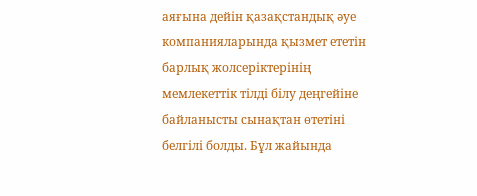аяғына дейін қазақстандық әуе компанияларында қызмет ететін барлық жолсеріктерінің мемлекеттік тілді білу деңгейіне байланысты сынақтан өтетіні белгілі болды. Бұл жайында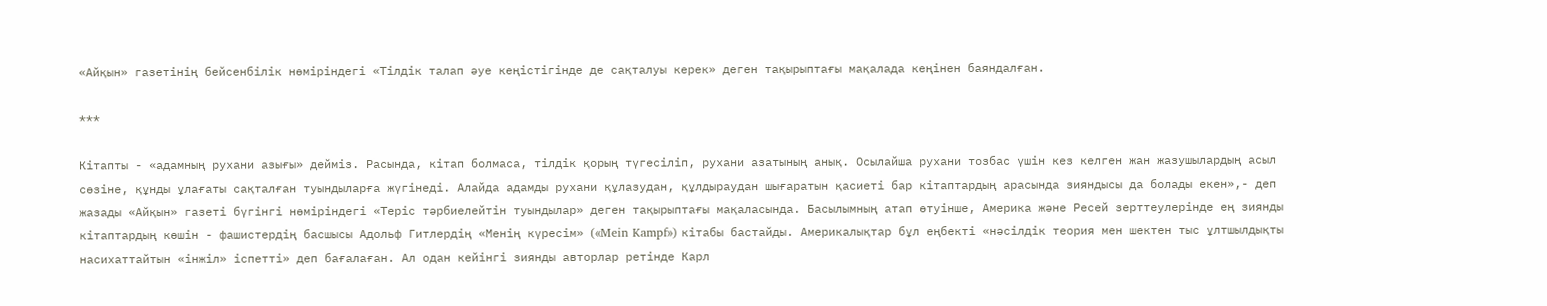«Айқын» газетінің бейсенбілік нөміріндегі «Тілдік талап әуе кеңістігінде де сақталуы керек» деген тақырыптағы мақалада кеңінен баяндалған.

***

Кітапты - «адамның рухани азығы» дейміз. Расында, кітап болмаса, тілдік қорың түгесіліп, рухани азатының анық. Осылайша рухани тозбас үшін кез келген жан жазушылардың асыл сөзіне, құнды ұлағаты сақталған туындыларға жүгінеді. Алайда адамды рухани құлазудан, құлдыраудан шығаратын қасиеті бар кітаптардың арасында зияндысы да болады екен»,- деп жазады «Айқын» газеті бүгінгі нөміріндегі «Теріс тәрбиелейтін туындылар» деген тақырыптағы мақаласында. Басылымның атап өтуінше, Америка және Ресей зерттеулерінде ең зиянды кітаптардың көшін - фашистердің басшысы Адольф Гитлердің «Менің күресім» («Mein Kampf») кітабы бастайды. Америкалықтар бұл еңбекті «нәсілдік теория мен шектен тыс ұлтшылдықты насихаттайтын «інжіл» іспетті» деп бағалаған. Ал одан кейінгі зиянды авторлар ретінде Карл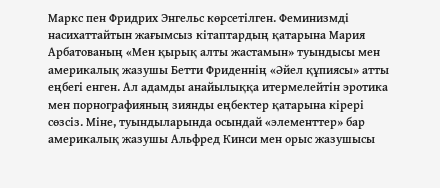Маркс пен Фридрих Энгельс көрсетілген. Феминизмді насихаттайтын жағымсыз кітаптардың қатарына Мария Арбатованың «Мен қырық алты жастамын» туындысы мен америкалық жазушы Бетти Фриденнің «Әйел құпиясы» атты еңбегі енген. Ал адамды анайылыққа итермелейтін эротика мен порнографияның зиянды еңбектер қатарына кірері сөзсіз. Міне, туындыларында осындай «элементтер» бар америкалық жазушы Альфред Кинси мен орыс жазушысы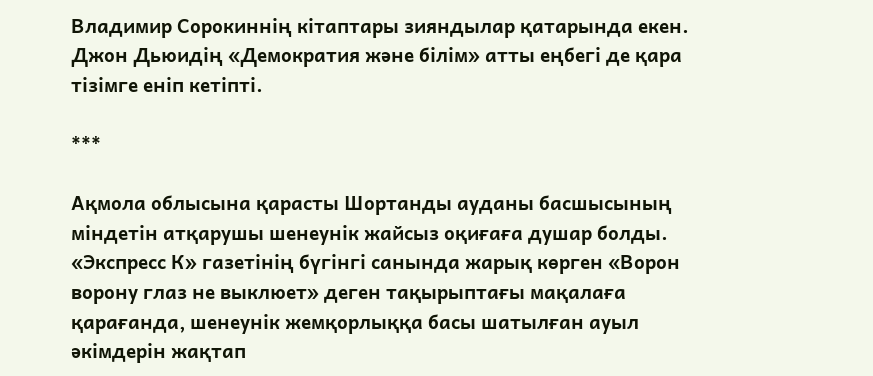Владимир Сорокиннің кітаптары зияндылар қатарында екен. Джон Дьюидің «Демократия және білім» атты еңбегі де қара тізімге еніп кетіпті.

***

Ақмола облысына қарасты Шортанды ауданы басшысының міндетін атқарушы шенеунік жайсыз оқиғаға душар болды. «Экспресс К» газетінің бүгінгі санында жарық көрген «Ворон ворону глаз не выклюет» деген тақырыптағы мақалаға қарағанда, шенеунік жемқорлыққа басы шатылған ауыл әкімдерін жақтап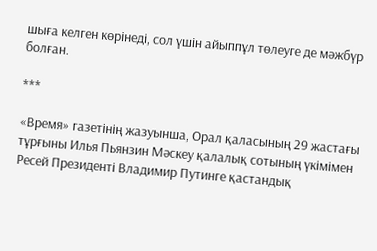шыға келген көрінеді, сол үшін айыппұл төлеуге де мәжбүр болған.

***

«Время» газетінің жазуынша, Орал қаласының 29 жастағы тұрғыны Илья Пьянзин Мәскеу қалалық сотының үкімімен Ресей Президенті Владимир Путинге қастандық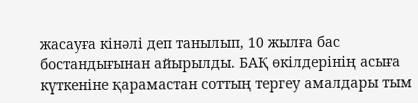жасауға кінәлі деп танылып, 10 жылға бас бостандығынан айырылды. БАҚ өкілдерінің асыға күткеніне қарамастан соттың тергеу амалдары тым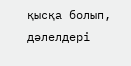қысқа болып, дәлелдері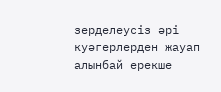зерделеусіз әрі куәгерлерден жауап алынбай ерекше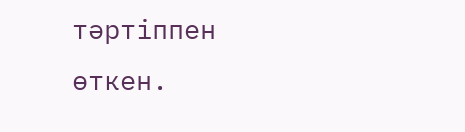тәртіппен өткен.